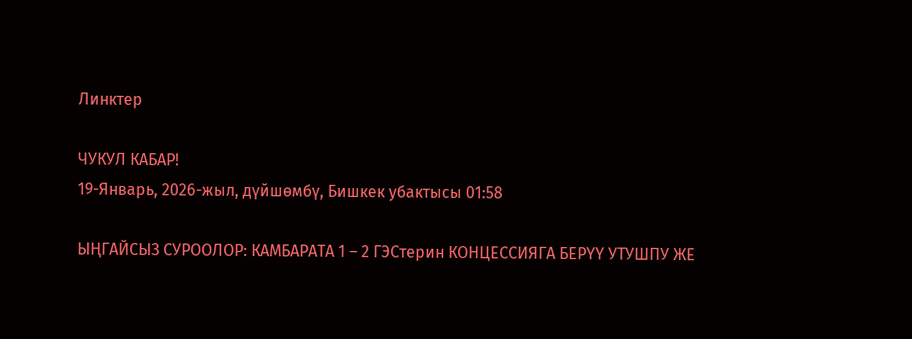Линктер

ЧУКУЛ КАБАР!
19-Январь, 2026-жыл, дүйшөмбү, Бишкек убактысы 01:58

ЫҢГАЙСЫЗ СУРООЛОР: КАМБАРАТА 1 – 2 ГЭСтерин КОНЦЕССИЯГА БЕРҮҮ УТУШПУ ЖЕ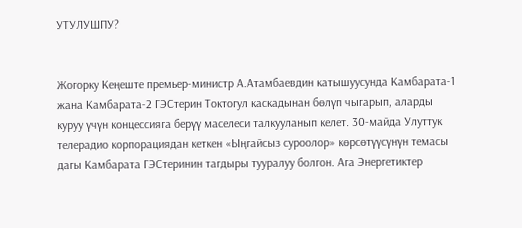УТУЛУШПУ?


Жогорку Кеңеште премьер-министр А.Атамбаевдин катышуусунда Камбарата-1 жана Камбарата-2 ГЭСтерин Токтогул каскадынан бөлүп чыгарып, аларды куруу үчүн концессияга берүү маселеси талкууланып келет. 30-майда Улуттук телерадио корпорациядан кеткен «Ыңгайсыз суроолор» көрсөтүүсүнүн темасы дагы Камбарата ГЭСтеринин тагдыры тууралуу болгон. Ага Энергетиктер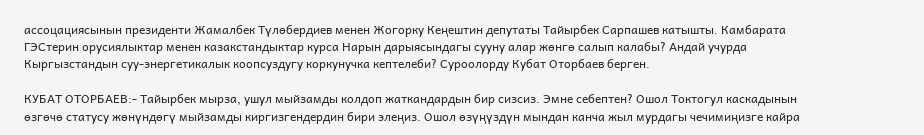ассоцациясынын президенти Жамалбек Түлөбердиев менен Жогорку Кеңештин депутаты Тайырбек Сарпашев катышты. Камбарата ГЭСтерин орусиялыктар менен казакстандыктар курса Нарын дарыясындагы сууну алар жөнгө салып калабы? Андай учурда Кыргызстандын суу-энергетикалык коопсуздугу коркунучка кептелеби? Суроолорду Кубат Оторбаев берген.

КУБАТ ОТОРБАЕВ:- Тайырбек мырза, ушул мыйзамды колдоп жаткандардын бир сизсиз. Эмне себептен? Ошол Токтогул каскадынын өзгөчө статусу жөнүндөгү мыйзамды киргизгендердин бири элеңиз. Ошол өзүңүздүн мындан канча жыл мурдагы чечимиңизге кайра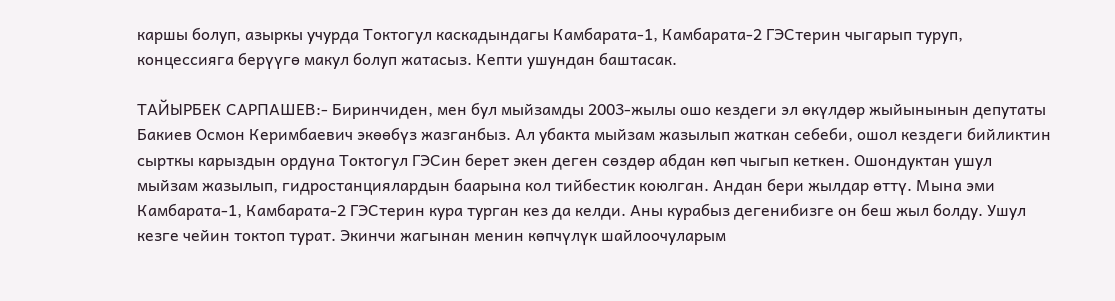каршы болуп, азыркы учурда Токтогул каскадындагы Камбарата-1, Камбарата-2 ГЭСтерин чыгарып туруп, концессияга берүүгө макул болуп жатасыз. Кепти ушундан баштасак.

ТАЙЫРБЕК САРПАШЕВ:- Биринчиден, мен бул мыйзамды 2003-жылы ошо кездеги эл өкүлдөр жыйынынын депутаты Бакиев Осмон Керимбаевич экөөбүз жазганбыз. Ал убакта мыйзам жазылып жаткан себеби, ошол кездеги бийликтин сырткы карыздын ордуна Токтогул ГЭСин берет экен деген сөздөр абдан көп чыгып кеткен. Ошондуктан ушул мыйзам жазылып, гидростанциялардын баарына кол тийбестик коюлган. Андан бери жылдар өттү. Мына эми Камбарата-1, Камбарата-2 ГЭСтерин кура турган кез да келди. Аны курабыз дегенибизге он беш жыл болду. Ушул кезге чейин токтоп турат. Экинчи жагынан менин көпчүлүк шайлоочуларым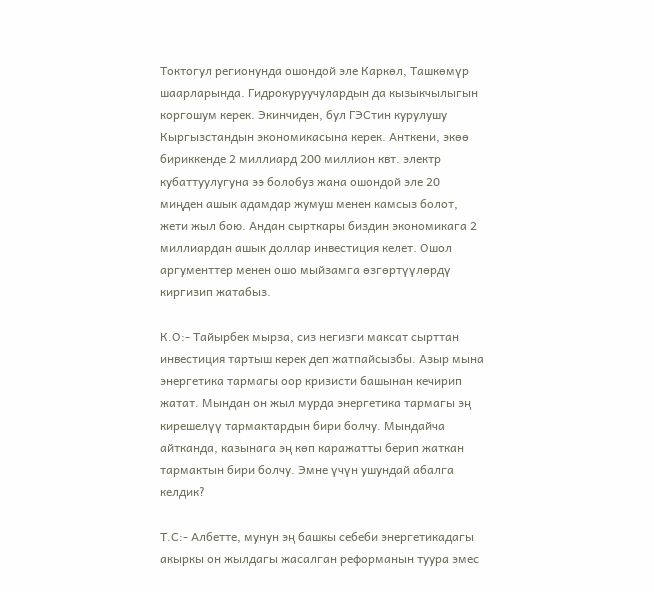Токтогул регионунда ошондой эле Каркөл, Ташкөмүр шаарларында. Гидрокуруучулардын да кызыкчылыгын коргошум керек. Экинчиден, бул ГЭСтин курулушу Кыргызстандын экономикасына керек. Анткени, экөө бириккенде 2 миллиард 200 миллион квт. электр кубаттуулугуна ээ болобуз жана ошондой эле 20 миңден ашык адамдар жумуш менен камсыз болот, жети жыл бою. Андан сырткары биздин экономикага 2 миллиардан ашык доллар инвестиция келет. Ошол аргументтер менен ошо мыйзамга өзгөртүүлөрдү киргизип жатабыз.

К.О:- Тайырбек мырза, сиз негизги максат сырттан инвестиция тартыш керек деп жатпайсызбы. Азыр мына энергетика тармагы оор кризисти башынан кечирип жатат. Мындан он жыл мурда энергетика тармагы эң кирешелүү тармактардын бири болчу. Мындайча айтканда, казынага эң көп каражатты берип жаткан тармактын бири болчу. Эмне үчүн ушундай абалга келдик?

Т.С:- Албетте, мунун эң башкы себеби энергетикадагы акыркы он жылдагы жасалган реформанын туура эмес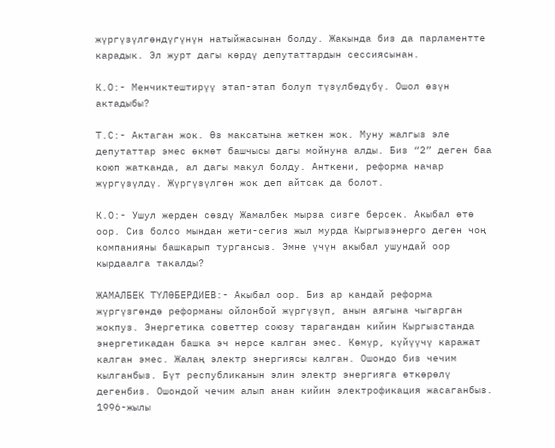жүргүзүлгөндүгүнүн натыйжасынан болду. Жакында биз да парламентте карадык. Эл журт дагы көрдү депутаттардын сессиясынан.

К.О:- Менчиктештирүү этап-этап болуп түзүлбөдүбү. Ошол өзүн актадыбы?

Т.С:- Актаган жок. Өз максатына жеткен жок. Муну жалгыз эле депутаттар эмес өкмөт башчысы дагы мойнуна алды. Биз “2” деген баа коюп жатканда, ал дагы макул болду. Анткени, реформа начар жүргүзүлдү. Жүргүзүлгөн жок деп айтсак да болот.

К.О:- Ушул жерден сөздү Жамалбек мырза сизге берсек. Акыбал өтө оор. Сиз болсо мындан жети-сегиз жыл мурда Кыргызэнерго деген чоң компанияны башкарып тургансыз. Эмне үчүн акыбал ушундай оор кырдаалга такалды?

ЖАМАЛБЕК ТҮЛӨБЕРДИЕВ:- Акыбал оор. Биз ар кандай реформа жүргүзгөндө реформаны ойлонбой жүргүзүп, анын аягына чыгарган жокпуз. Энергетика советтер союзу тарагандан кийин Кыргызстанда энергетикадан башка эч нерсе калган эмес. Көмүр, күйүүчү каражат калган эмес. Жалаң электр энергиясы калган. Ошондо биз чечим кылганбыз. Бүт республиканын элин электр энергияга өткөрөлү дегенбиз. Ошондой чечим алып анан кийин электрофикация жасаганбыз. 1996-жылы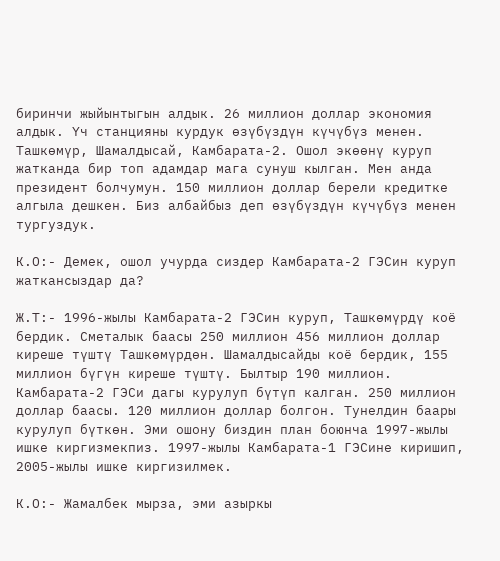биринчи жыйынтыгын алдык. 26 миллион доллар экономия алдык. Үч станцияны курдук өзүбүздүн күчүбүз менен. Ташкөмүр, Шамалдысай, Камбарата-2. Ошол экөөнү куруп жатканда бир топ адамдар мага сунуш кылган. Мен анда президент болчумун. 150 миллион доллар берели кредитке алгыла дешкен. Биз албайбыз деп өзүбүздүн күчүбүз менен тургуздук.

К.О:- Демек, ошол учурда сиздер Камбарата-2 ГЭСин куруп жаткансыздар да?

Ж.Т:- 1996-жылы Камбарата-2 ГЭСин куруп, Ташкөмүрдү коё бердик. Сметалык баасы 250 миллион 456 миллион доллар киреше түштү Ташкөмүрдөн. Шамалдысайды коё бердик, 155 миллион бүгүн киреше түштү. Былтыр 190 миллион. Камбарата-2 ГЭСи дагы курулуп бүтүп калган. 250 миллион доллар баасы. 120 миллион доллар болгон. Тунелдин баары курулуп бүткөн. Эми ошону биздин план боюнча 1997-жылы ишке киргизмекпиз. 1997-жылы Камбарата-1 ГЭСине киришип, 2005-жылы ишке киргизилмек.

К.О:- Жамалбек мырза, эми азыркы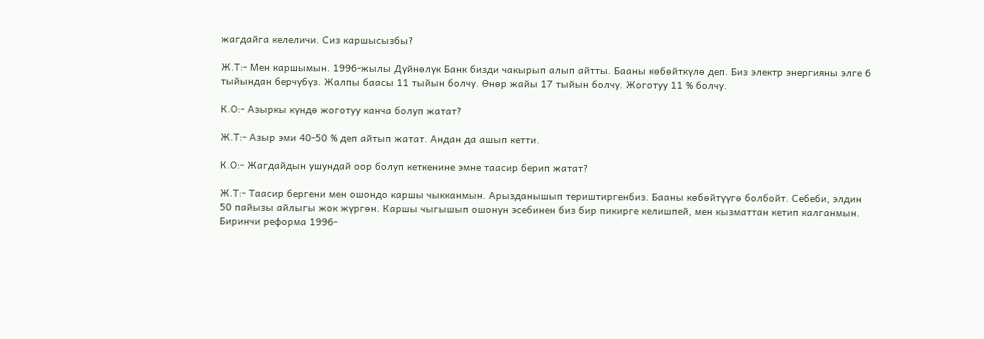жагдайга келеличи. Сиз каршысызбы?

Ж.Т:- Мен каршымын. 1996-жылы Дүйнөлүк Банк бизди чакырып алып айтты. Бааны көбөйткүлө деп. Биз электр энергияны элге 6 тыйындан берчүбүз. Жалпы баасы 11 тыйын болчу. Өнөр жайы 17 тыйын болчу. Жоготуу 11 % болчу.

К.О:- Азыркы күндө жоготуу канча болуп жатат?

Ж.Т:- Азыр эми 40-50 % деп айтып жатат. Андан да ашып кетти.

К.О:- Жагдайдын ушундай оор болуп кеткенине эмне таасир берип жатат?

Ж.Т:- Таасир бергени мен ошондо каршы чыкканмын. Арызданышып териштиргенбиз. Бааны көбөйтүүгө болбойт. Себеби, элдин 50 пайызы айлыгы жок жүргөн. Каршы чыгышып ошонун эсебинен биз бир пикирге келишпей, мен кызматтан кетип калганмын. Биринчи реформа 1996-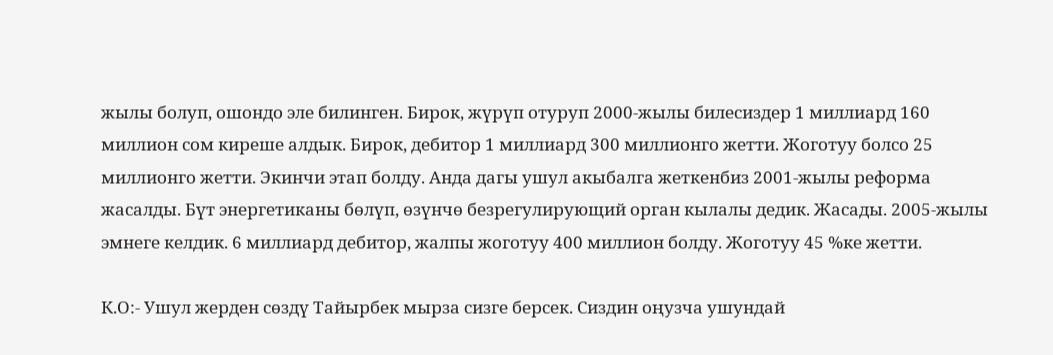жылы болуп, ошондо эле билинген. Бирок, жүрүп отуруп 2000-жылы билесиздер 1 миллиард 160 миллион сом киреше алдык. Бирок, дебитор 1 миллиард 300 миллионго жетти. Жоготуу болсо 25 миллионго жетти. Экинчи этап болду. Анда дагы ушул акыбалга жеткенбиз 2001-жылы реформа жасалды. Бүт энергетиканы бөлүп, өзүнчө безрегулирующий орган кылалы дедик. Жасады. 2005-жылы эмнеге келдик. 6 миллиард дебитор, жалпы жоготуу 400 миллион болду. Жоготуу 45 %ке жетти.

К.О:- Ушул жерден сөздү Тайырбек мырза сизге берсек. Сиздин оңузча ушундай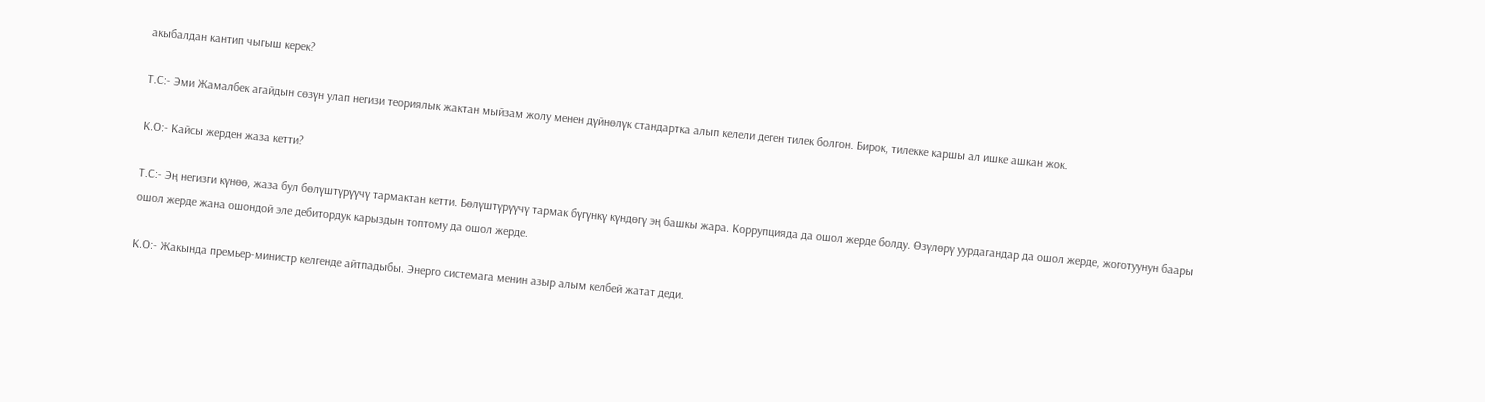акыбалдан кантип чыгыш керек?

Т.С:- Эми Жамалбек агайдын сөзүн улап негизи теориялык жактан мыйзам жолу менен дүйнөлүк стандартка алып келели деген тилек болгон. Бирок, тилекке каршы ал ишке ашкан жок.

К.О:- Кайсы жерден жаза кетти?

Т.С:- Эң негизги күнөө, жаза бул бөлүштүрүүчү тармактан кетти. Бөлүштүрүүчү тармак бүгүнкү күндөгү эң башкы жара. Коррупцияда да ошол жерде болду. Өзүлөрү уурдагандар да ошол жерде, жоготуунун баары ошол жерде жана ошондой эле дебитордук карыздын топтому да ошол жерде.

К.О:- Жакында премьер-министр келгенде айтпадыбы. Энерго системага менин азыр алым келбей жатат деди.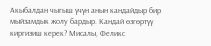Акыбалдан чыгыш үчүн анын кандайдыр бир мыйзамдык жолу бардыр. Кандай өзгөртүү киргизиш керек? Мисалы, Феликс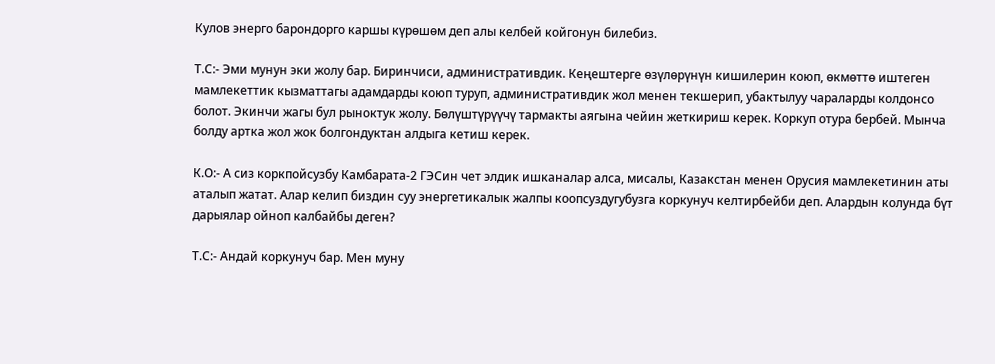Кулов энерго барондорго каршы күрөшөм деп алы келбей койгонун билебиз.

Т.С:- Эми мунун эки жолу бар. Биринчиси, административдик. Кеңештерге өзүлөрүнүн кишилерин коюп, өкмөттө иштеген мамлекеттик кызматтагы адамдарды коюп туруп, административдик жол менен текшерип, убактылуу чараларды колдонсо болот. Экинчи жагы бул рыноктук жолу. Бөлүштүрүүчү тармакты аягына чейин жеткириш керек. Коркуп отура бербей. Мынча болду артка жол жок болгондуктан алдыга кетиш керек.

К.О:- А сиз коркпойсузбу Камбарата-2 ГЭСин чет элдик ишканалар алса, мисалы, Казакстан менен Орусия мамлекетинин аты аталып жатат. Алар келип биздин суу энергетикалык жалпы коопсуздугубузга коркунуч келтирбейби деп. Алардын колунда бүт дарыялар ойноп калбайбы деген?

Т.С:- Андай коркунуч бар. Мен муну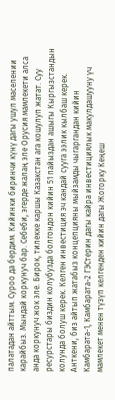палатадан айттым. Суроо да бердим. Кийинки биринчи күнү дагы ушул маселении карайбыз. Мындай коркунуч бар. Себеби, эгерде жалаң эле Орусия мамлекети алса анда коркунуч жок эле. Бирок, тилекке каршы Казакстан ага кошулуп жатат. Суу ресурстары биздин колубузда болгондон кийин 51 пайыздан ашыгы Кыргызстандын колунда болуш керек. Келген инвестиция эч кандай сууга ээлик кылбаш керек. Анткени, биз айтып жатабыз концепцияны мыйзамды чыгаргандан кийин Камбарата-1, Камбарата-2 ГЭСтерин дагы кайра инвестициялык макулдашууну үч мамлекет менен түзүп келгенден кийин дагы Жогорку Кеңеш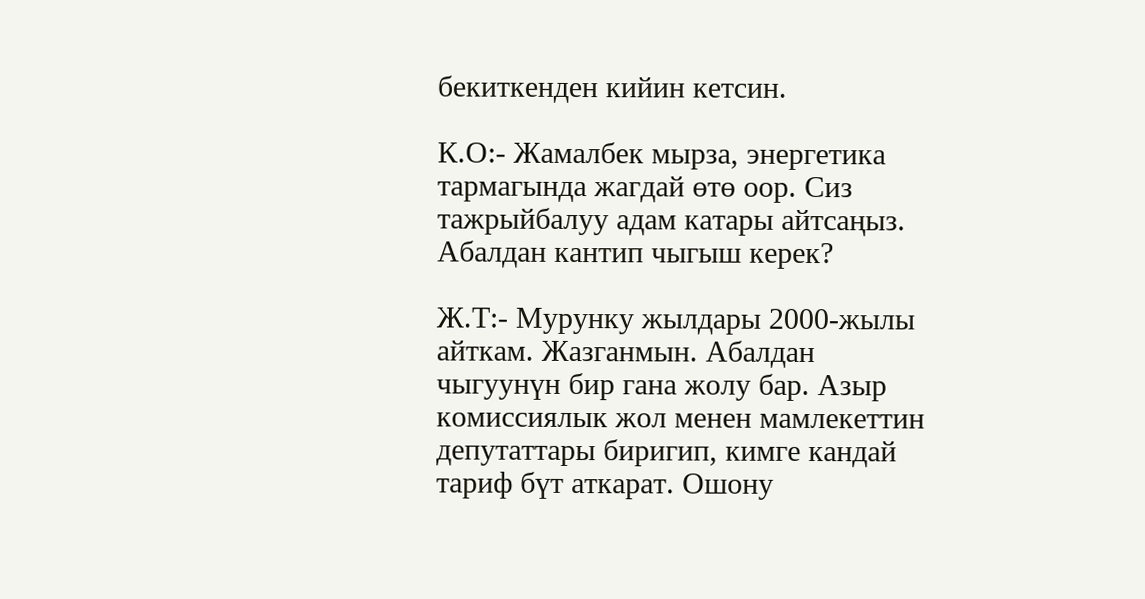бекиткенден кийин кетсин.

К.О:- Жамалбек мырза, энергетика тармагында жагдай өтө оор. Сиз тажрыйбалуу адам катары айтсаңыз. Абалдан кантип чыгыш керек?

Ж.Т:- Мурунку жылдары 2000-жылы айткам. Жазганмын. Абалдан чыгуунүн бир гана жолу бар. Азыр комиссиялык жол менен мамлекеттин депутаттары биригип, кимге кандай тариф бүт аткарат. Ошону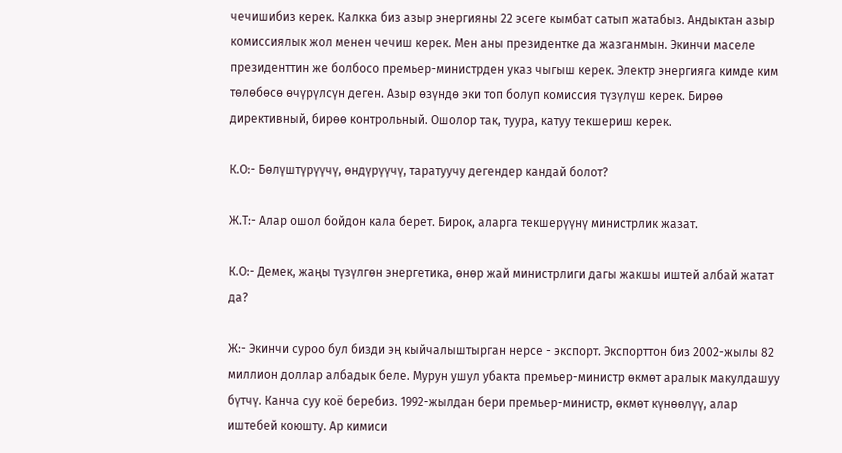чечишибиз керек. Калкка биз азыр энергияны 22 эсеге кымбат сатып жатабыз. Андыктан азыр комиссиялык жол менен чечиш керек. Мен аны президентке да жазганмын. Экинчи маселе президенттин же болбосо премьер-министрден указ чыгыш керек. Электр энергияга кимде ким төлөбөсө өчүрүлсүн деген. Азыр өзүндө эки топ болуп комиссия түзүлүш керек. Бирөө директивный, бирөө контрольный. Ошолор так, туура, катуу текшериш керек.

К.О:- Бөлүштүрүүчү, өндүрүүчү, таратуучу дегендер кандай болот?

Ж.Т:- Алар ошол бойдон кала берет. Бирок, аларга текшерүүнү министрлик жазат.

К.О:- Демек, жаңы түзүлгөн энергетика, өнөр жай министрлиги дагы жакшы иштей албай жатат да?

Ж:- Экинчи суроо бул бизди эң кыйчалыштырган нерсе - экспорт. Экспорттон биз 2002-жылы 82 миллион доллар албадык беле. Мурун ушул убакта премьер-министр өкмөт аралык макулдашуу бүтчү. Канча суу коё беребиз. 1992-жылдан бери премьер-министр, өкмөт күнөөлүү, алар иштебей коюшту. Ар кимиси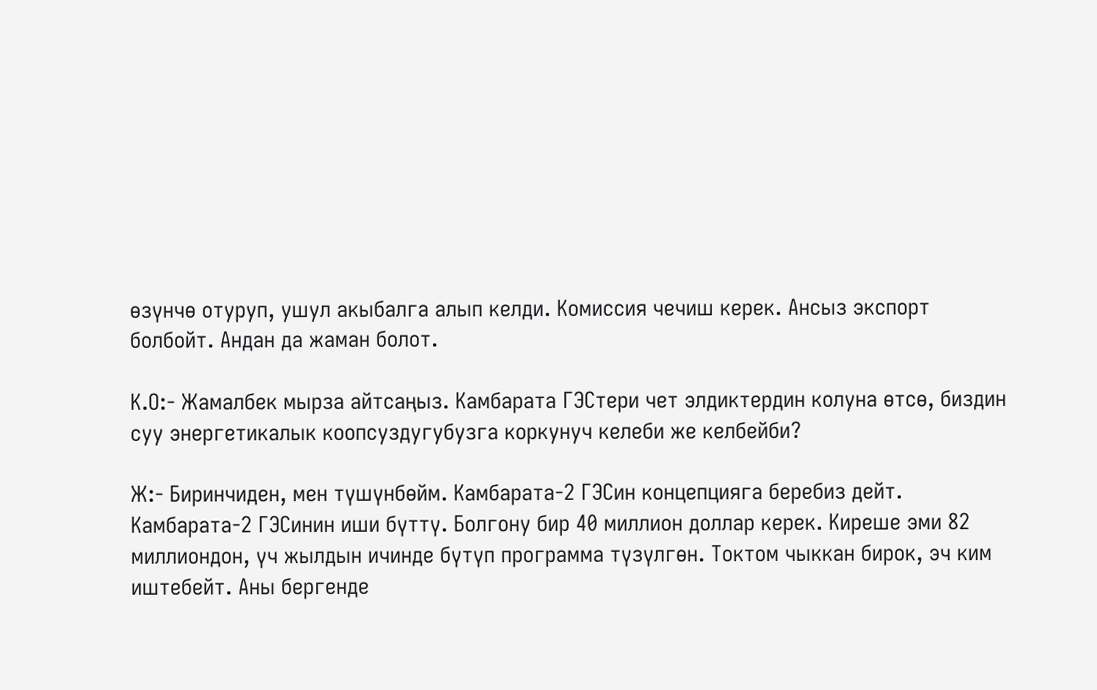өзүнчө отуруп, ушул акыбалга алып келди. Комиссия чечиш керек. Ансыз экспорт болбойт. Андан да жаман болот.

К.О:- Жамалбек мырза айтсаңыз. Камбарата ГЭСтери чет элдиктердин колуна өтсө, биздин суу энергетикалык коопсуздугубузга коркунуч келеби же келбейби?

Ж:- Биринчиден, мен түшүнбөйм. Камбарата-2 ГЭСин концепцияга беребиз дейт. Камбарата-2 ГЭСинин иши бүттү. Болгону бир 40 миллион доллар керек. Киреше эми 82 миллиондон, үч жылдын ичинде бүтүп программа түзүлгөн. Токтом чыккан бирок, эч ким иштебейт. Аны бергенде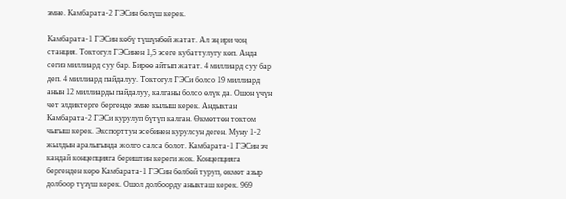эмне. Камбарата-2 ГЭСин бөлүш керек.

Камбарата-1 ГЭСин көбү түшүнбөй жатат. Ал эң ири чоң станция. Токтогул ГЭСинен 1,5 эсеге кубаттулугу көп. Анда сегиз миллиард суу бар. Бирөө айтып жатат. 4 миллиард суу бар деп. 4 миллиард пайдалуу. Токтогул ГЭСи болсо 19 миллиард анын 12 миллиарды пайдалуу, калганы болсо өлүк да. Ошон үчүн чет элдиктерге бергенде эмне кылыш керек. Андыктан Камбарата-2 ГЭСи курулуп бүтүп калган. Өкмөттөн токтом чыгыш керек. Экспорттун эсебинен курулсун деген. Муну 1-2 жылдын аралыгында жолго салса болот. Камбарата-1 ГЭСин эч кандай концепцияга бериштин кереги жок. Концепцияга бергенден көрө Камбарата-1 ГЭСин бөлбөй туруп, өкмөт азыр долбоор түзүш керек. Ошол долбоорду аныкташ керек. 969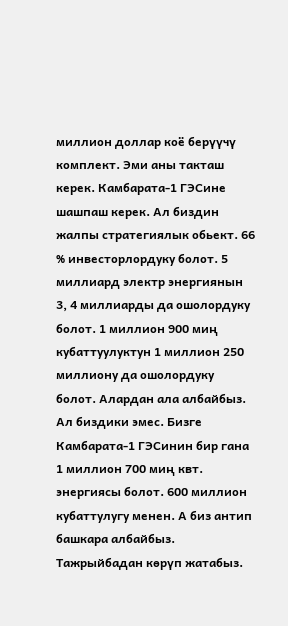миллион доллар коё берүүчү комплект. Эми аны такташ керек. Камбарата-1 ГЭСине шашпаш керек. Ал биздин жалпы стратегиялык обьект. 66 % инвесторлордуку болот. 5 миллиард электр энергиянын 3, 4 миллиарды да ошолордуку болот. 1 миллион 900 миң кубаттуулуктун 1 миллион 250 миллиону да ошолордуку болот. Алардан ала албайбыз. Ал биздики эмес. Бизге Камбарата-1 ГЭСинин бир гана 1 миллион 700 миң квт. энергиясы болот. 600 миллион кубаттулугу менен. А биз антип башкара албайбыз. Тажрыйбадан көрүп жатабыз.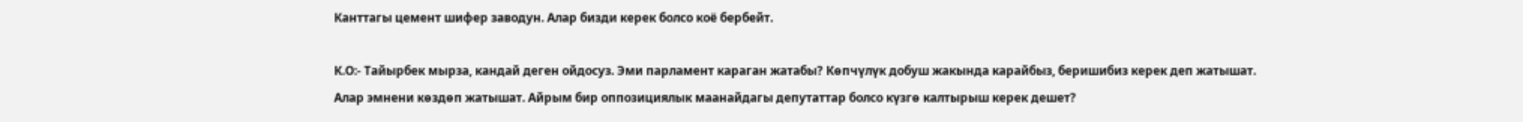Канттагы цемент шифер заводун. Алар бизди керек болсо коё бербейт.

К.О:- Тайырбек мырза, кандай деген ойдосуз. Эми парламент караган жатабы? Көпчүлүк добуш жакында карайбыз, беришибиз керек деп жатышат. Алар эмнени көздөп жатышат. Айрым бир оппозициялык маанайдагы депутаттар болсо күзгө калтырыш керек дешет?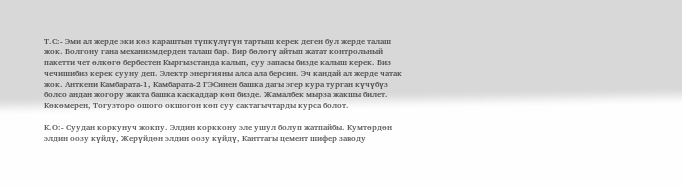Т.С:- Эми ал жерде эки көз караштын түпкүлүгүн тартыш керек деген бул жерде талаш жок. Болгону гана механизмдерден талаш бар. Бир бөлөгү айтып жатат контрольный пакетти чет өлкөгө бербестен Кыргызстанда калып, суу запасы бизде калыш керек. Биз чечишибиз керек сууну деп. Электр энергияны алса ала берсин. Эч кандай ал жерде чатак жок. Анткени Камбарата-1, Камбарата-2 ГЭСинен башка дагы эгер кура турган күчүбүз болсо андан жогору жакта башка каскаддар көп бизде. Жамалбек мырза жакшы билет. Көкөмерен, Тогузторо ошого окшогон көп суу сактагычтарды курса болот.

К.О:- Суудан коркунуч жокпу. Элдин корккону эле ушул болуп жатпайбы. Кумтөрдөн элдин оозу күйдү, Жерүйдөн элдин оозу күйдү, Канттагы цемент шифер заводу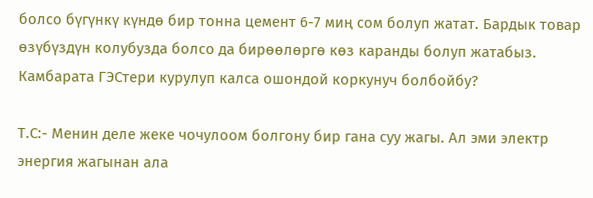болсо бүгүнкү күндө бир тонна цемент 6-7 миң сом болуп жатат. Бардык товар өзүбүздүн колубузда болсо да бирөөлөргө көз каранды болуп жатабыз. Камбарата ГЭСтери курулуп калса ошондой коркунуч болбойбу?

Т.С:- Менин деле жеке чочулоом болгону бир гана суу жагы. Ал эми электр энергия жагынан ала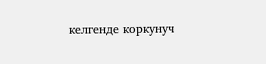келгенде коркунуч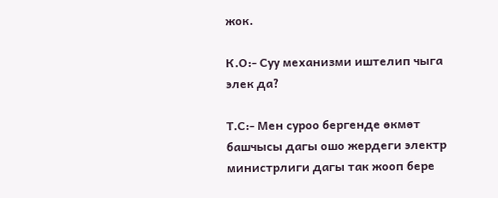жок.

К.О:- Суу механизми иштелип чыга элек да?

Т.С:- Мен суроо бергенде өкмөт башчысы дагы ошо жердеги электр министрлиги дагы так жооп бере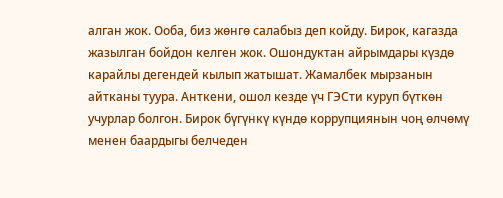алган жок. Ооба, биз жөнгө салабыз деп койду. Бирок, кагазда жазылган бойдон келген жок. Ошондуктан айрымдары күздө карайлы дегендей кылып жатышат. Жамалбек мырзанын айтканы туура. Анткени, ошол кезде үч ГЭСти куруп бүткөн учурлар болгон. Бирок бүгүнкү күндө коррупциянын чоң өлчөмү менен баардыгы белчеден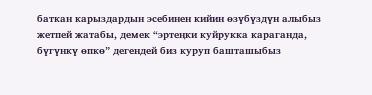баткан карыздардын эсебинен кийин өзүбүздүн алыбыз жетпей жатабы, демек “эртеңки куйрукка караганда, бүгүнкү өпкө” дегендей биз куруп башташыбыз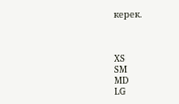керек.



XS
SM
MD
LG